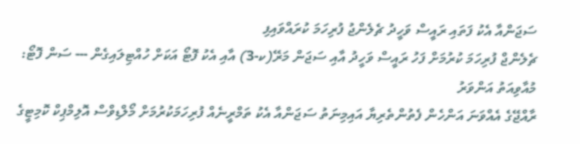ސަޖަންއާ އެކު ފަތައި ރައީސް ވަހީދު ޗެލެންޖު ފުރިހަމަ ކުރައްވައިފި
ޗެލެންޖް ފުރިހަމަ ކުރުމަށް ފަހު ރައީސް ވަހީދު އާއި ސަޖަން މަރޭ(ކ-3) އާއި އެކު ފޮޓޯ އަކަށް ހުއްޓިލައިގެން --- ސަން ފޮޓޯ: މުއާވިއަތު އަންވަރު
ރާއްޖޭގެ އެއްވަނަ އަންހެން ފެތުންތެރިޔާ އައިމިނަތު ސަޖަންއާ އެކު ތަމްރީނެއް ފުރިހަމަކުރުމަށް މޯލްޑިވްސް އޮލިމްޕިކް ކޮމިޓީގެ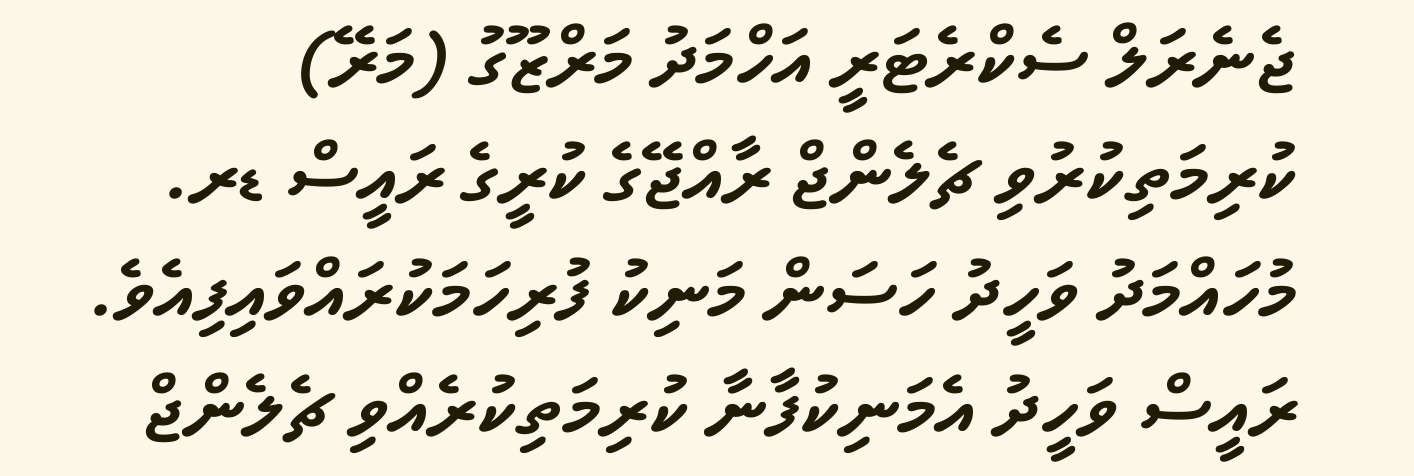ޖެނެރަލް ސެކްރެޓަރީ އަހްމަދު މަރްޒޫގު (މަރޭ) ކުރިމަތިކުރުވި ޗެލެންޖް ރާއްޖޭގެ ކުރީގެ ރައީސް ޑރ. މުހައްމަދު ވަހީދު ހަސަން މަނިކު ފުރިހަމަކުރައްވައިފިއެވެ.
ރައީސް ވަހީދު އެމަނިކުފާނާ ކުރިމަތިކުރެއްވި ޗެލެންޖް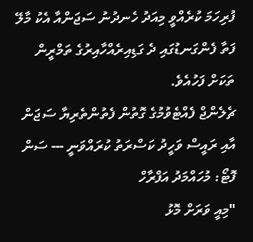ފުރިހަމަ ކުރެއްވީ މިއަދު ހެނދުނު ސަޖަންއާ އެކު މާލޭ ފަތާ ފެންގަނޑުގައި ދެ ގަޑިއިރެއްހާއިރުގެ ތަމްރީން ތަކަށް ފަހުއެވެ.
ޗެލެންޖް ފެއްޓެވުމުގެ ގޮތުން ފެތުންތެރިޔާ ސަޖަން އާއި ރައީސް ވަހީދު ކަސްރަތު ކުރައްވަނީ --- ސަން ފޮޓޯ: މުހައްމަދު އަފްރާހް
"މިއީ ވަރަށް މޮޅު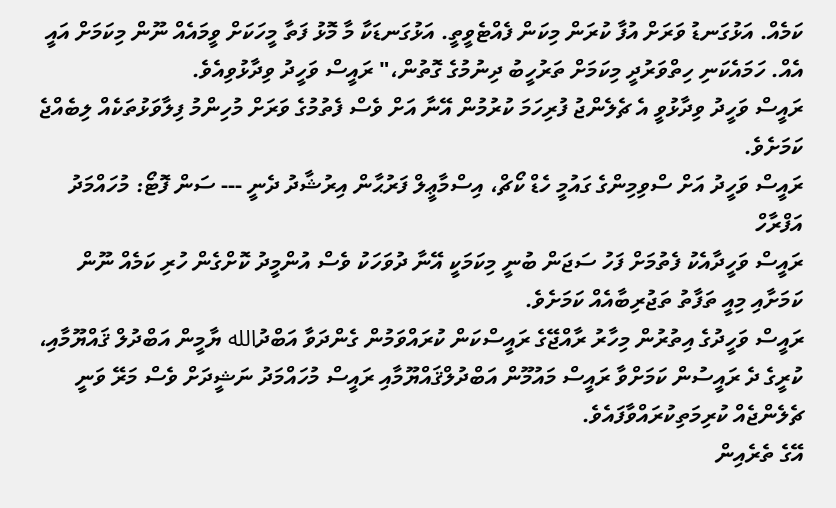ކަމެއް. އަޅުގަނޑު ވަރަށް އުފާ ކުރަން މިކަން ފެއްޓެވީތީ. އަޅުގަނޑަކާ މާ މޮޅު ފަތާ މީހަކަށް ވީމައެއް ނޫން މިކަމަށް އައީ އެއް. ހަމައެކަނި ހިތްވަރުދީ މިކަމަށް ތަރުހީބު ދިނުމުގެ ގޮތުން،" ރައީސް ވަހީދު ވިދާޅުވިއެވެ.
ރައީސް ވަހީދު ވިދާޅުވީ އެ ޗެލެންޖު ފުރިހަމަ ކުރުމުން އޭނާ އަށް ވެސް ފެތުމުގެ ވަރަށް މުހިންމު ފިލާވަޅުތަކެއް ލިބެއްޖެ ކަމަށެވެ.
ރައީސް ވަހީދު އަށް ސްވިމިންގެ ގައުމީ ހެޑް ކޯޗް، އިސްމާޢީލް ފަރުޙާން އިރުޝާދު ދެނީ --- ސަން ފޮޓޯ: މުހައްމަދު އަފްރާހް
ރައީސް ވަހީދާއެކު ފެތުމަށް ފަހު ސަޖަން ބުނީ މިކަމަކީ އޭނާ ދުވަހަކު ވެސް އުންމީދު ކޮށްގެން ހުރި ކަމެއް ނޫން ކަމަށާއި މިއީ ތަފާތު ތަޖުރިބާއެއް ކަމަށެވެ.
ރައީސް ވަހީދުގެ އިތުރުން މިހާރު ރާއްޖޭގެ ރައީސްކަން ކުރައްވަމުން ގެންދަވާ އަބްދުالله ޔާމީން އަބްދުލް ޤައްޔޫމާއި، ކުރީގެ ދެ ރައީސުން ކަމަށްވާ ރައީސް މައުމޫން އަބްދުލްޤައްޔޫމާއި ރައީސް މުހައްމަދު ނަޝީދަށް ވެސް މަރޭ ވަނީ ޗެލެންޖެއް ކުރިމަތިކުރައްވާފައެވެ.
އޭގެ ތެރެއިން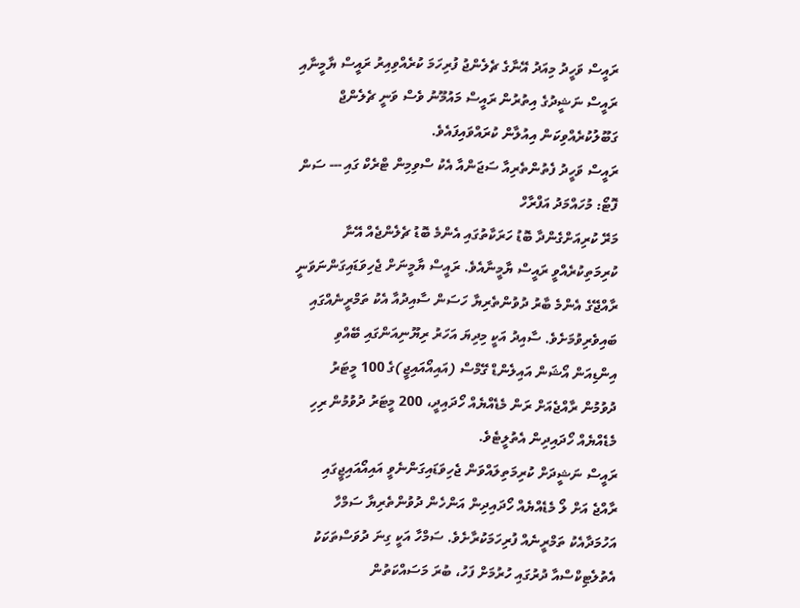ރައީސް ވަހީދު މިއަދު އޭނާގެ ޗެލެންޖު ފުރިހަމަ ކުރެއްވިއިރު ރައީސް ޔާމީނާއި ރައީސް ނަޝީދުގެ އިތުރުން ރައީސް މައުމޫނު ވެސް ވަނީ ޗެލެންޖް ގަބޫލުކުރެއްވިކަން އިއުލާން ކުރައްވައިފައެވެ.
ރައީސް ވަހީދު ފެތުންތެރިއާ ސަޖަންއާ އެކު ސްވިމިން ޓްރެކް ގައި --- ސަން ފޮޓޯ: މުހައްމަދު އަފްރާހް
މަރޭ ކުރިއަށްގެންދާ ބޮޑު ހަރަކާތުގައި އެންމެ ބޮޑު ޗެލެންޖެއް އޭނާ ކުރިމަތިކުރެއްވީ ރައީސް ޔާމީނާއެވެ. ރައީސް ޔާމީނަށް ޖެހިވަޑައިގަންނަވަނީ ރާއްޖޭގެ އެންމެ ބާރު ދުވުންތެރިޔާ ހަސަން ސާއިދުއާ އެކު ތަމްރީނެއްގައި ބައިވެރިވުމަށެވެ. ސާއިދު އަކީ މިދިޔަ އަހަރު ރިޔޫނިއަންގައި ބޭއްވި އިންޑިއަން އޯޝަން އައިލެންޑް ގޭމްސް (އައިއޯއައިޖީ)ގެ 100 މީޓަރު ދުވުމުން ރާއްޖެއަށް ރަން މެޑެއްޔެއް ހޯދައިދީ، 200 މީޓަރު ދުވުމުން ރިހި މެޑެއްޔެއް ހޯދައިދިން އެތުލީޓެވެ.
ރައީސް ނަޝީދަށް ކުރިމަތިލައްވަން ޖެހިވަޑައިގަންނެވީ އައިއޯއައިޖީގައި ރާއްޖެ އަށް ލޯ މެޑެއްޔެއް ހޯދައިދިން އަންހެން ދުވުންތެރިޔާ ސަމްހާ އަހުމަދާއެކު ތަމްރީނެއް ފުރިހަމަކުރާށެވެ. ސަމްހާ އަކީ ގިނަ ދުވަސްތަކަކު އެތުލެޓިކްސްއާ ދުރުގައި ހުރުމަށް ފަހު، ބުރަ މަސައްކަތުން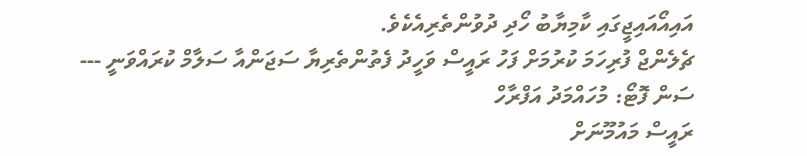އައިއޯއައިޖީގައި ކާމިޔާބު ހޯދި ދުވުންތެރިއެކެވެ.
ޗެލެންޖް ފުރިހަމަ ކުރުމަށް ފަހު ރައީސް ވަހީދު ފެތުންތެރިޔާ ސަޖަންއާ ސަލާމް ކުރައްވަނީ --- ސަން ފޮޓޯ: މުހައްމަދު އަފްރާހް
ރައީސް މައުމޫނަށް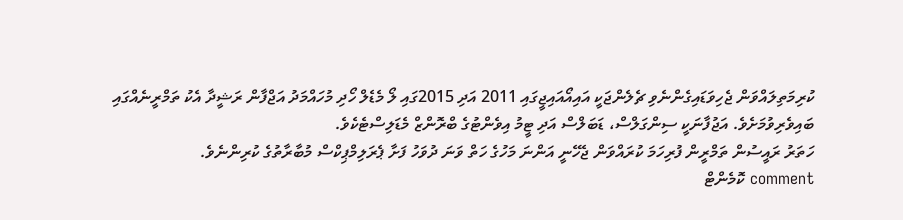ކުރިމަތިލައްވަން ޖެހިވަޑައިގެންނެވި ޗެލެންޖަކީ އައިއޯއައިޖީގައި 2011 އަދި 2015ގައި ލޯ މެޑެލް ހޯދި މުހައްމަދު އަޖްފާން ރަޝީދާ އެކު ތަމްރީނެއްގައި ބައިވެރިވުމަށެވެ. އަޖުފާނަކީ ސިންގަލްސް، ޑަބަލްސް އަދި ޓީމު އިވެންޓުގެ ބްރޮންޒް މެޑަލިސްޓެކެވެ.
ހަތަރު ރައީސުން ތަމްރީން ފުރިހަމަ ކުރައްވަން ޖެހޭނީ އަންނަ މަހުގެ ހަތް ވަނަ ދުވަހު ފަށާ ޕެރަލިމްޕިކްސް މުބާރާތުގެ ކުރިންނެވެ.
comment ކޮމެންޓް